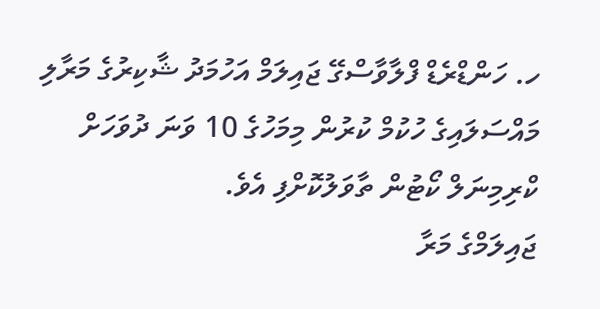ހ. ހަންޑްރެޑް ފްލާވާސްގޭ ޖައިލަމް އަހުމަދު ޝާކިރުގެ މަރާލި މައްސަލައިގެ ހުކުމް ކުރުން މިމަހުގެ 10 ވަނަ ދުވަހަށް ކްރިމިނަލް ކޯޓުން ތާވަލުކޮށްފި އެވެ.
ޖައިލަމްގެ މަރާ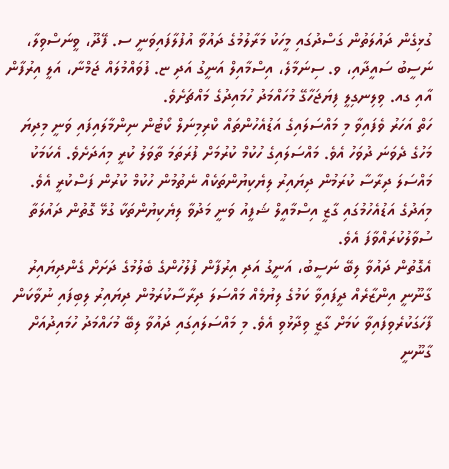ގުޅިގެން ދައުލަތުން ގަސްދުގައި މީހަކު މަރާލުމުގެ ދައުވާ އުފުލާފައިވަނީ ސ. ފޭދޫ، ވީނަސްވިލާ، ނަސީބު ސައީދާއި، ވ. ސިނަމާލެ، އިސްމާއިލް އަނީގު އަދި ޏ. ފުވައްމުލައް ޖަމްނާ، އަލީ އިރުފާން އާއި ގއ. ވިލިނގިލީ ފިޔަޖަހާގޭ މުހައްމަދު ހުމައިދުގެ މައްޗަށެވެ.
ހަތް އަހަރު ވެފައިވާ މި މައްސަލައިގެ އަޑުއެހުންތައް ކްރިމިނަލް ކޯޓުން ނިންމާލައިފައި ވަނީ މިދިޔަ މަހުގެ ދެވަނަ ދުވަހު އެވެ. މައްސަލައިގެ ހުކުމް ކުރުމަށް ފުރަތަމަ ތާވަލު ކުރީ މިއަދަށެވެ. އެކަމަކު މައްސަލަ ދިރާސާ ކުރަމުން ދިޔައިރު ލިޔެކިޔުންތަކެއް ނެތުމުން ހުކުމް ކުރުން ފަސްކުރީ އެވެ. މިއަދުގެ އަޑުއެހުމުގައި ގާޒީ އިސްމާއީލް ޝަފީއު ވަނީ މަދުވާ ލިޔެކިޔުންތަކާ ގުޅޭ ގޮތުން ދައުލަތާ ސުވާލުކުރައްވާފަ އެވެ.
އެގޮތުން ދައުވާ ލިބޭ ނަސީބު، އަނީގު އަދި އިރުފާން ފުލުހުންގެ ބެލުމުގެ ދަށަށް ގެންދިޔައިރު ގާނޫނީ އިންޒާރެއް ދީފައިވާ ކަމުގެ ލިޔުމެއް މައްސަލަ ދިރާސާކުރަމުން ދިޔައިރު ލިބިފައި ނުވާކަން ފާހަގަކުރެވިފައިވާ ކަމަށް ގާޒީ ވިދާޅުވި އެވެ. މި މައްސަލައިގައި ދައުވާ ލިބޭ މުހައްމަދު ހުމައިދުއަށް ގާނޫނީ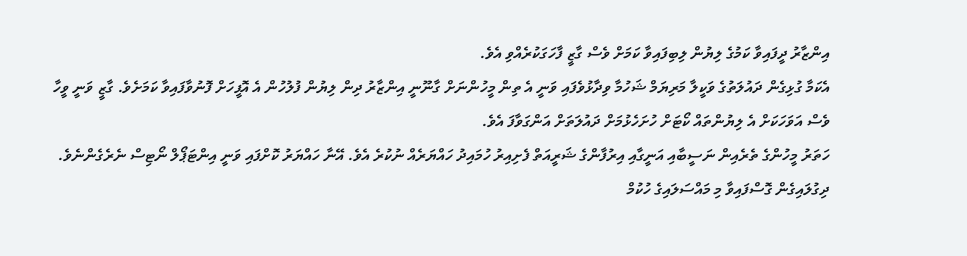އިންޒާރު ދީފައިވާ ކަމުގެ ލިޔުން ލިބިފައިވާ ކަމަށް ވެސް ގާޒީ ފާހަގަކުރެއްވި އެވެ.
އެކަމާ ގުޅިގެން ދައުލަތުގެ ވަކީލާ މަރިޔަމް ޝަހުމާ ވިދާޅުވެފައި ވަނީ އެ ތިން މީހުންނަށް ގާނޫނީ އިންޒާރު ދިން ލިޔުން ފުލުހުން އެ އޮފީހަށް ފޮނުވާފައިވާ ކަމަށެވެ. ގާޒީ ވަނީ ވީހާ ވެސް އަވަހަކަށް އެ ލިޔުންތައް ކޯޓަށް ހުށަހެޅުމަށް ދައުލަތަށް އަންގަވާފަ އެވެ.
ހަތަރު މީހުންގެ ތެރެއިން ނަސީބާއި އަނީގާއި އިރުފާންގެ ޝަރީއަތް ފެށިއިރު ހުމައިދު ހައްޔަރެއް ނުކުރެ އެވެ. އޭނާ ހައްޔަރު ކޮށްފައި ވަނީ އިންޓަޕޯލް ނޯޓިސް ނެރެގެންނެވެ.
ދިގުލައިގެން ގޮސްފައިވާ މި މައްސަލައިގެ ހުކުމް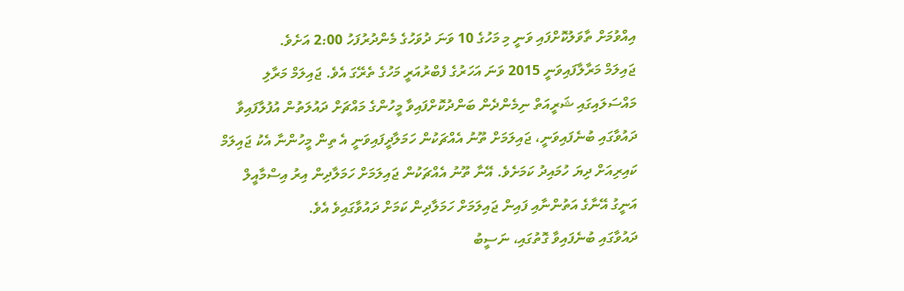އިއްވުމަށް ތާވަލުކޮށްފައި ވަނީ މި މަހުގެ 10 ވަނަ ދުވަހުގެ މެންދުރުފަހު 2:00 އަށެވެ.
ޖައިލަމް މަރާލާފައިވަނީ 2015 ވަނަ އަހަރުގެ ފެބްރުއަރީ މަހުގެ ތެރޭގަ އެވެ. ޖައިލަމް މަރާލި މައްސަލައިގައި ޝަރީއަތް ނިމެންދެން ބަންދުކޮށްފައިވާ މީހުންގެ މައްޗަށް ދައުލަތުން އުފުލާފައިވާ ދައުވާގައި ބުނެފައިވަނީ، ޖައިލަމަށް ތޫނު އެއްޗަކުން ހަމަލާދީފައިވަނީ އެ ތިން މީހުންނާ އެކު ޖައިލަމް ކައިރިއަށް ދިޔަ ހުމައިދު ކަމަށެވެ. އޭނާ ތޫނު އެއްޗަކުން ޖައިލަމަށް ހަމަލާދިން އިރު އިސްމާއީލް އަނީގު އޭނާގެ އަތުންނާއި ފައިން ޖައިލަމަށް ހަމަލާދިން ކަމަށް ދައުވާގައިވެ އެވެ.
ދައުވާގައި ބުނެފައިވާ ގޮތުގައި، ނަސީބު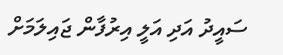ސައީދު އަދި އަލީ އިރުފާން ޖައިލަމަށް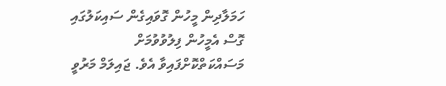ހަމަލާދިން މީހުން ގޮވައިގެން ސައިކަލުގައި ގޮސް އެމީހުން ފިލުވުވުމަށް މަސައްކަތްކޮށްފައިވާ އެވެ. ޖައިލަމް މަރުވީ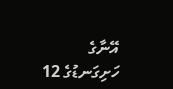އޭނާގެ ހަށިގަނޑުގެ 12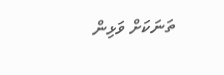ތަނަކަށް ވަޅިން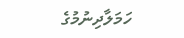ހަމަލާދިނުމުގެ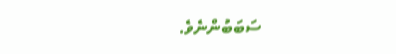ސަބަބުންނެވެ.